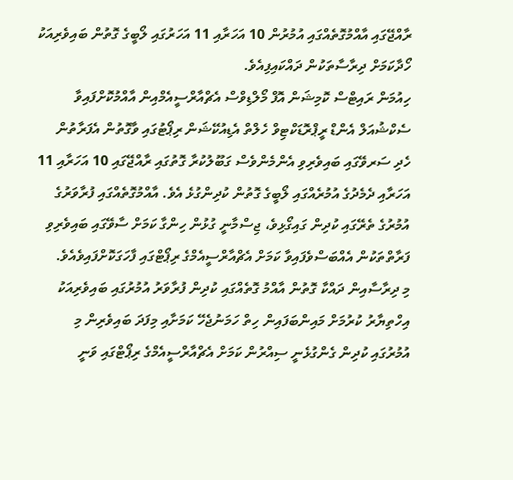ރާއްޖޭގައި އާއްމުގޮތެއްގައި އުމުރުން 10 އަހަރާއި 11 އަހަރުގައި ލޯބީގެ ގޮތުން ބައިވެރިއަކު ހޯދާކަމަށް ދިރާސާތަކުން ދައްކައިފިއެވެ.
ހިއުމަން ރައިޓްސް ކޮމިޝަން އޮފް މޯލްޑިވްސް އެޗްއާރްސީއެމްއިން އާއްމުކޮށްފައިވާ ސެކްޝުއަލް އެންޑް ރީޕްރޮޑަކްޓިވް ހެލްތް އެޑިއުކޭޝަން ރިޕޯޓުގައި ވާގޮތުން އެފަރާތުން ހެދި ސަރވޭގައި ބައިވެރިވި އެންމެންވެސް ގަބޫލުކުރާ ގޮތުގައި ރާއްޖޭގައި 10 އަހަރާއި 11 އަހަރާއި ދެމެދުގެ އުމުރެއްގައި ލޯބީގެ ގޮތުން ކުދިންގުޅެ އެވެ. އާއްމުގޮތެއްގައި ފުރާވަރުގެ އުމުރުގެ ތެރޭގައި ކުދިން ގައިގޯޅިވެ، ޖިސްމާނީ ގުޅުން ހިންގާ ކަމަށް ސާވޭގައި ބައިވެރިވި ފަރާތްތަކުން އެއްބަސްވެފައިވާ ކަމަށް އެޗްއާރްސީއެމްގެ ރިޕޯޓްގައި ފާހަގަކޮށްފައިވެއެވެ.
މި ދިރާސާއިން ދައްކާ ގޮތުން އާއްމު ގޮތެއްގައި ކުދިން ފުރާވަރު އުމުރުގައި ބައިވެރިއަކު އިހްތިޔާރު ކުރުމަށް މައިންބަފައިން ހިތް ހަމަނުޖެހޭ ކަމަށާއި މިފަދަ ބައިވެރިން މި އުމުރުގައި ކުދިން ގެންގުޅެނީ ސިއްރުން ކަމަށް އެޗްއާރްސީއެމްގެ ރިޕޯޓްގައި ވަނީ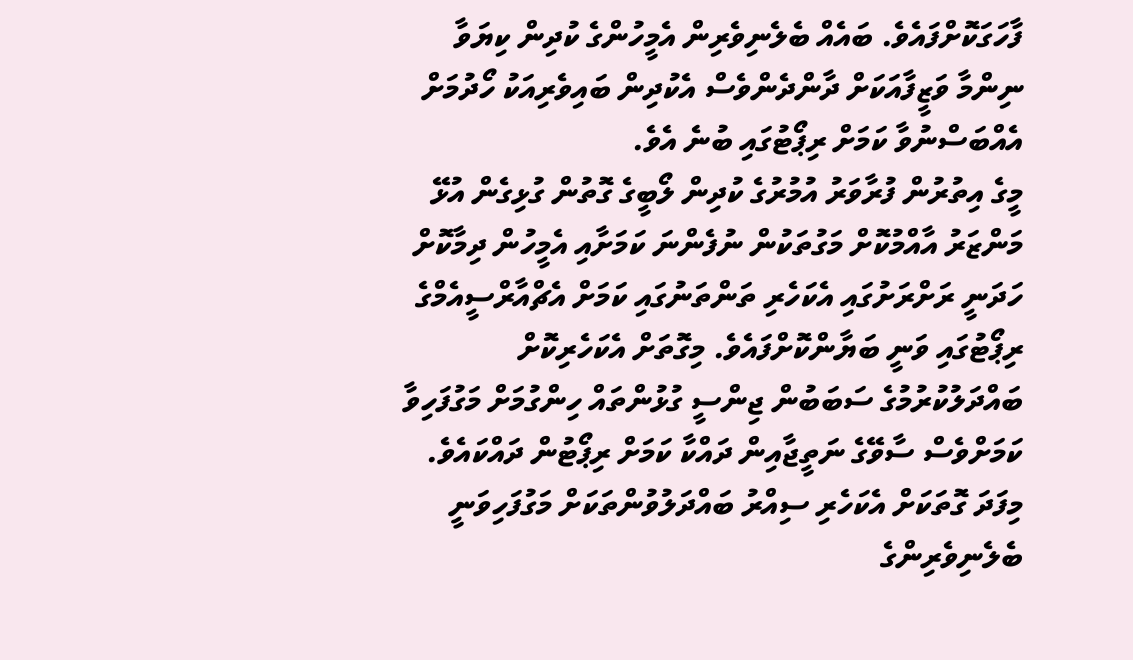ފާހަގަކޮށްފައެވެ. ބައެއް ބެލެނިވެރިން އެމީހުންގެ ކުދިން ކިޔަވާ ނިންމާ ވަޒީފާއަކަށް ދާންދެންވެސް އެކުދިން ބައިވެރިއަކު ހޯދުމަށް އެއްބަސްނުވާ ކަމަށް ރިޕޯޓުގައި ބުނެ އެވެ.
މީގެ އިތުރުން ފުރާވަރު އުމުރުގެ ކުދިން ލޯބީގެ ގޮތުން ގުޅިގެން އުޅޭ މަންޒަރު އާއްމުކޮށް މަގުތަކުން ނުފެންނަ ކަމަށާއި އެމީހުން ދިމާކޮށް ހަދަނީ ރަށްރަށުގައި އެކަހެރި ތަންތަނުގައި ކަމަށް އެޗްއާރްސީއެމްގެ ރިޕޯޓުގައި ވަނީ ބަޔާންކޮށްފައެވެ. މިގޮތަށް އެކަހެރިކޮށް ބައްދަލުކުރުމުގެ ސަބަބުން ޖިންސީ ގުޅުންތައް ހިންގުމަށް މަގުފަހިވާ ކަމަށްވެސް ސާވޭގެ ނަތީޖާއިން ދައްކާ ކަމަށް ރިޕޯޓުން ދައްކައެވެ. މިފަދަ ގޮތަކަށް އެކަހެރި ސިއްރު ބައްދަލުވުންތަކަށް މަގުފަހިވަނީ ބެލެނިވެރިންގެ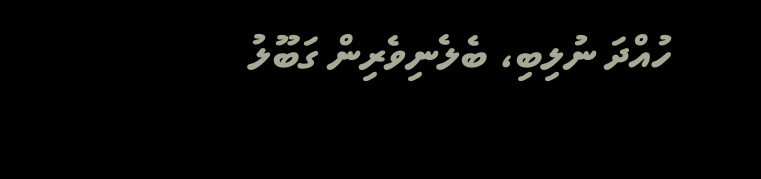ހުއްދަ ނުލިބި، ބެލެނިވެރިން ގަބޫލު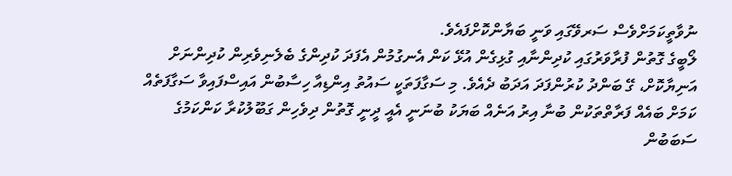ނުވާތީކަމަށްވެސް ސަރވޭގައި ވަނީ ބަޔާންކޮށްފައެވެ.
ލޯބީގެ ގޮތުން ފުރާވަރުގައި ކުދިންނާއި ގުޅިގެން އުޅޭ ކަން އެނގުމުން އެފަދަ ކުދިންގެ ބެލެނިވެރިން ކުދިންނަށް އަނިޔާކޮށް، ގޭ ބަންދު ކުރުންފަދަ އަދަބު ދެއެވެ. މި ސަގާފަތަކީ ސައުތު އިންޑިއާ ހިސާބުން އައިސްފައިވާ ސަގާފަތެއް ކަމަށް ބައެއް ފަރާތްތަކުން ބުނާ އިރު އަނެއް ބަޔަކު ބުނަނީ އެއީ ދީނީ ގޮތުން ދިވެހިން ގަބޫލުކުރާ ކަންކަމުގެ ސަބަބުން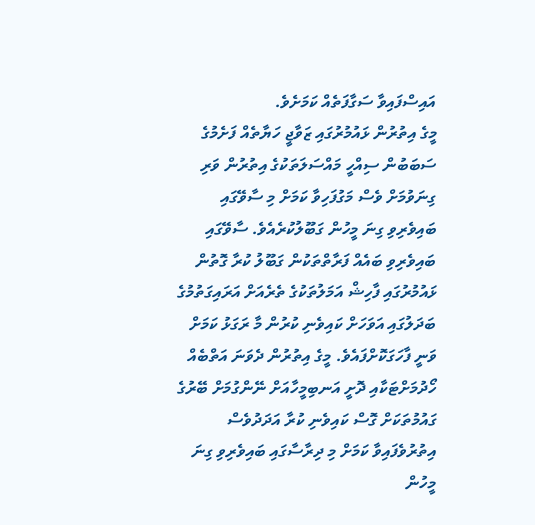އައިސްފައިވާ ސަގާފަތެއް ކަމަށެވެ.
މީގެ އިތުރުން ޅައުމުރުގައި ޒަވާޖީ ހަޔާތެއް ފަށެމުގެ ސަބަބުން ސިއްހީ މައްސަލަތަކުގެ އިތުރުން ވަރި ގިނަވުމަށް ވެސް މަގުފަހިވާ ކަމަށް މި ސާވޭގައި ބައިވެރިވި ގިނަ މީހުން ގަބޫލުކުރެއެވެ. ސާވޭގައި ބައިވެރިވި ބައެއް ފަރާތްތަކުން ގަބޫލު ކުރާ ގޮތުން ޅައުމުރުގައި ފާހިޝް އަމަލުތަކުގެ ތެރެއަށް އަރައިގަތުމުގެ ބަދަލުގައި އަވަހަށް ކައިވެނި ކުރުން މާ ރަގަޅު ކަމަށް ވަނީ ފާހަގަކޮށްފައެވެ. މީގެ އިތުރުން ދެވަނަ އަތްބެއް ހޯދުމަށްޓަކާއި ދޮށީ އަނބިމީހާއަށް ނޭންގުމަށް ބޭރުގެ ގައުމުތަކަށް ގޮސް ކައިވެނި ކުރާ އަދަދުވެސް އިތުރުވެފައިވާ ކަމަށް މި ދިރާސާގައި ބައިވެރިވި ގިނަ މީހުން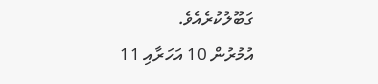ގަބޫލުކުރެއެވެ.
އުމުރުން 10 އަހަރާއި 11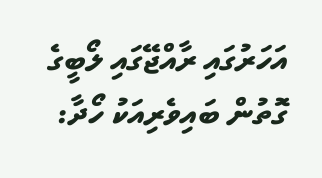އަހަރުގައި ރާއްޖޭގައި ލޯބީގެ ގޮތުން ބައިވެރިއަކު ހޯދާ: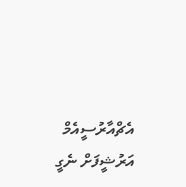އެޗްއާރުސީއެމް
އަރުޝީފަށް ނެގީ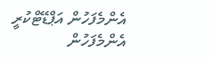އެންމެފަހުން އަޕްޑޭޓްކުރީ
އެންމެފަހުން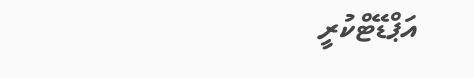އަޕްޑޭޓްކުރީ